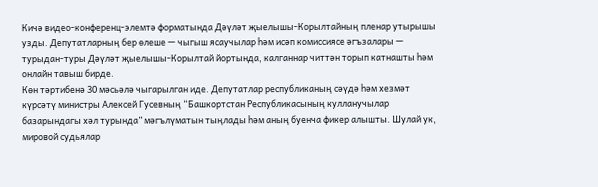Кичә видео-конференц-элемтә форматында Дәүләт җыелышы-Корылтайның пленар утырышы узды. Депутатларның бер өлеше — чыгыш ясаучылар һәм исәп комиссиясе әгъзалары — турыдан-туры Дәүләт җыелышы-Корылтай йортында, калганнар читтән торып катнашты һәм онлайн тавыш бирде.
Көн тәртибенә 30 мәсьәлә чыгарылган иде. Депутатлар республиканың сәүдә һәм хезмәт күрсәтү министры Алексей Гусевның “Башкортстан Республикасының кулланучылар базарындагы хәл турында” мәгълүматын тыңлады һәм аның буенча фикер алышты. Шулай ук, мировой судьялар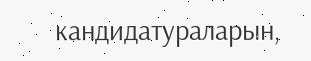кандидатураларын,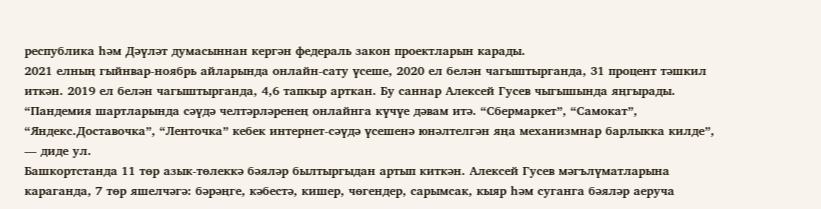республика һәм Дәүләт думасыннан кергән федераль закон проектларын карады.
2021 елның гыйнвар-ноябрь айларында онлайн-сату үсеше, 2020 ел белән чагыштырганда, 31 процент тәшкил иткән. 2019 ел белән чагыштырганда, 4,6 тапкыр арткан. Бу саннар Алексей Гусев чыгышында яңгырады. “Пандемия шартларында сәүдә челтәрләренең онлайнга күчүе дәвам итә. “Сбермаркет”, “Самокат”, “Яндекс.Доставочка”, “Ленточка” кебек интернет-сәүдә үсешенә юнәлтелгән яңа механизмнар барлыкка килде”, — диде ул.
Башкортстанда 11 төр азык-төлеккә бәяләр былтыргыдан артып киткән. Алексей Гусев мәгълүматларына караганда, 7 төр яшелчәгә: бәрәңге, кәбестә, кишер, чөгендер, сарымсак, кыяр һәм суганга бәяләр аеруча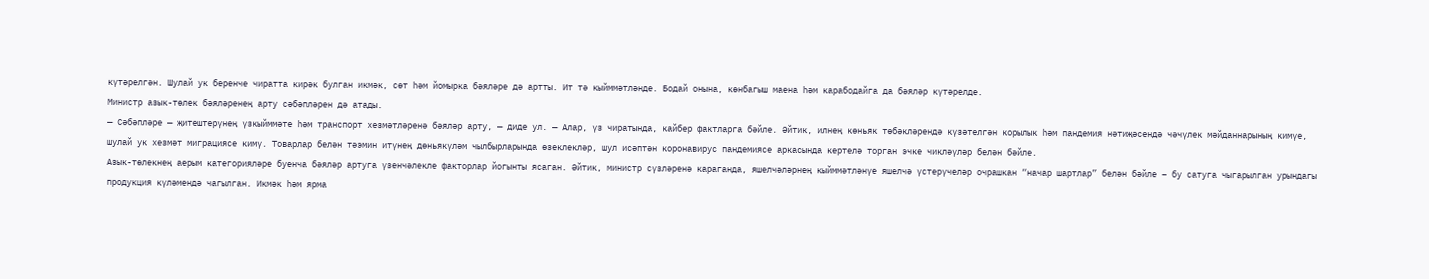күтәрелгән. Шулай ук беренче чиратта кирәк булган икмәк, сөт һәм йомырка бәяләре дә артты. Ит тә кыйммәтләнде. Бодай онына, көнбагыш маена һәм карабодайга да бәяләр күтәрелде.
Министр азык-төлек бәяләренең арту сәбәпләрен дә атады.
— Сәбәпләре — җитештерүнең үзкыйммәте һәм транспорт хезмәтләренә бәяләр арту, — диде ул. — Алар, үз чиратында, кайбер фактларга бәйле. Әйтик, илнең көньяк төбәкләрендә күзәтелгән корылык һәм пандемия нәтиҗәсендә чәчүлек мәйданнарының кимүе, шулай ук хезмәт миграциясе кимү. Товарлар белән тәэмин итүнең дөньякүләм чылбырларында өзеклекләр, шул исәптән коронавирус пандемиясе аркасында кертелә торган эчке чикләүләр белән бәйле.
Азык-төлекнең аерым категорияләре буенча бәяләр артуга үзенчәлекле факторлар йогынты ясаган. Әйтик, министр сүзләренә караганда, яшелчәләрнең кыйммәтләнүе яшелчә үстерүчеләр очрашкан “начар шартлар” белән бәйле – бу сатуга чыгарылган урындагы продукция күләмендә чагылган. Икмәк һәм ярма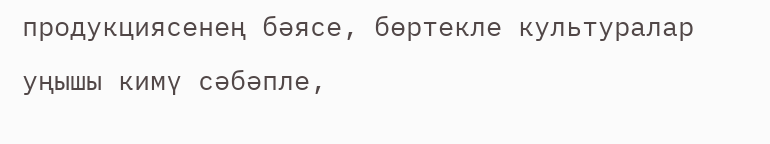продукциясенең бәясе, бөртекле культуралар уңышы кимү сәбәпле,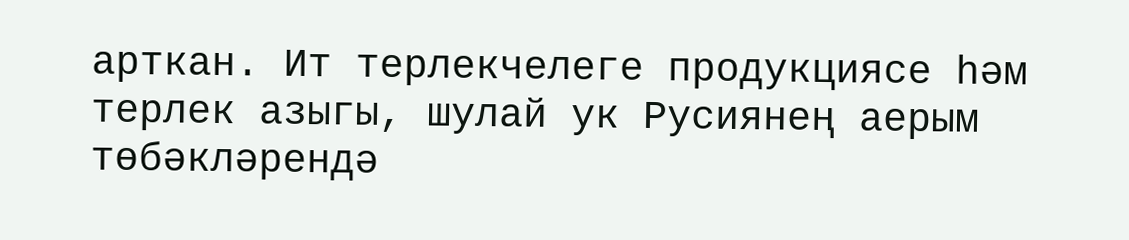арткан. Ит терлекчелеге продукциясе һәм терлек азыгы, шулай ук Русиянең аерым төбәкләрендә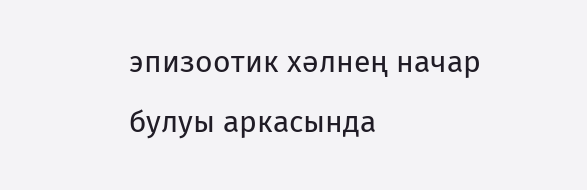эпизоотик хәлнең начар булуы аркасында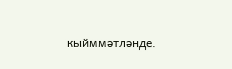кыйммәтләнде.